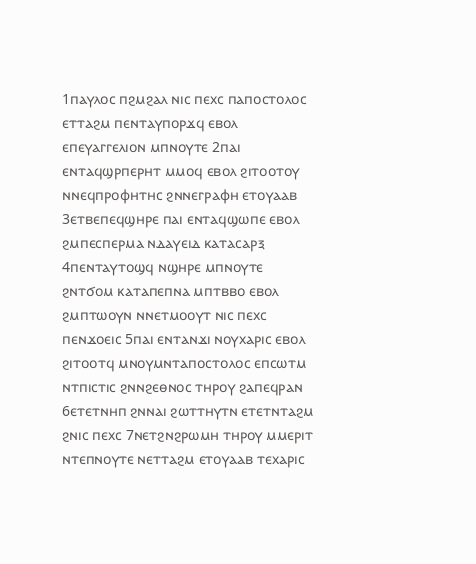1ⲡⲁⲩⲗⲟⲥ ⲡϩⲙϩⲁⲗ ⲛⲓⲥ ⲡⲉⲭⲥ ⲡⲁⲡⲟⲥⲧⲟⲗⲟⲥ ⲉⲧⲧⲁϩⲙ ⲡⲉⲛⲧⲁⲩⲡⲟⲣϫϥ ⲉⲃⲟⲗ ⲉⲡⲉⲩⲁⲅⲅⲉⲗⲓⲟⲛ ⲙⲡⲛⲟⲩⲧⲉ 2ⲡⲁⲓ ⲉⲛⲧⲁϥϣⲣⲡⲉⲣⲏⲧ ⲙⲙⲟϥ ⲉⲃⲟⲗ ϩⲓⲧⲟⲟⲧⲟⲩ ⲛⲛⲉϥⲡⲣⲟⲫⲏⲧⲏⲥ ϩⲛⲛⲉⲅⲣⲁⲫⲏ ⲉⲧⲟⲩⲁⲁⲃ 3ⲉⲧⲃⲉⲡⲉϥϣⲏⲣⲉ ⲡⲁⲓ ⲉⲛⲧⲁϥϣⲱⲡⲉ ⲉⲃⲟⲗ ϩⲙⲡⲉⲥⲡⲉⲣⲙⲁ ⲛⲇⲁⲩⲉⲓⲇ ⲕⲁⲧⲁⲥⲁⲣⲝ 4ⲡⲉⲛⲧⲁⲩⲧⲟϣϥ ⲛϣⲏⲣⲉ ⲙⲡⲛⲟⲩⲧⲉ ϩⲛⲧϭⲟⲙ ⲕⲁⲧⲁⲡⲉⲡⲛⲁ ⲙⲡⲧⲃⲃⲟ ⲉⲃⲟⲗ ϩⲙⲡⲧⲱⲟⲩⲛ ⲛⲛⲉⲧⲙⲟⲟⲩⲧ ⲛⲓⲥ ⲡⲉⲭⲥ ⲡⲉⲛϫⲟⲉⲓⲥ 5ⲡⲁⲓ ⲉⲛⲧⲁⲛϫⲓ ⲛⲟⲩⲭⲁⲣⲓⲥ ⲉⲃⲟⲗ ϩⲓⲧⲟⲟⲧϥ ⲙⲛⲟⲩⲙⲛⲧⲁⲡⲟⲥⲧⲟⲗⲟⲥ ⲉⲡⲥⲱⲧⲙ ⲛⲧⲡⲓⲥⲧⲓⲥ ϩⲛⲛϩⲉⲑⲛⲟⲥ ⲧⲏⲣⲟⲩ ϩⲁⲡⲉϥⲣⲁⲛ 6ⲉⲧⲉⲧⲛⲏⲡ ϩⲛⲛⲁⲓ ϩⲱⲧⲧⲏⲩⲧⲛ ⲉⲧⲉⲧⲛⲧⲁϩⲙ ϩⲛⲓⲥ ⲡⲉⲭⲥ 7ⲛⲉⲧϩⲛϩⲣⲱⲙⲏ ⲧⲏⲣⲟⲩ ⲙⲙⲉⲣⲓⲧ ⲛⲧⲉⲡⲛⲟⲩⲧⲉ ⲛⲉⲧⲧⲁϩⲙ ⲉⲧⲟⲩⲁⲁⲃ ⲧⲉⲭⲁⲣⲓⲥ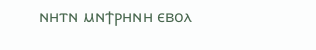ⲛⲏⲧⲛ ⲙⲛϯⲣⲏⲛⲏ ⲉⲃⲟⲗ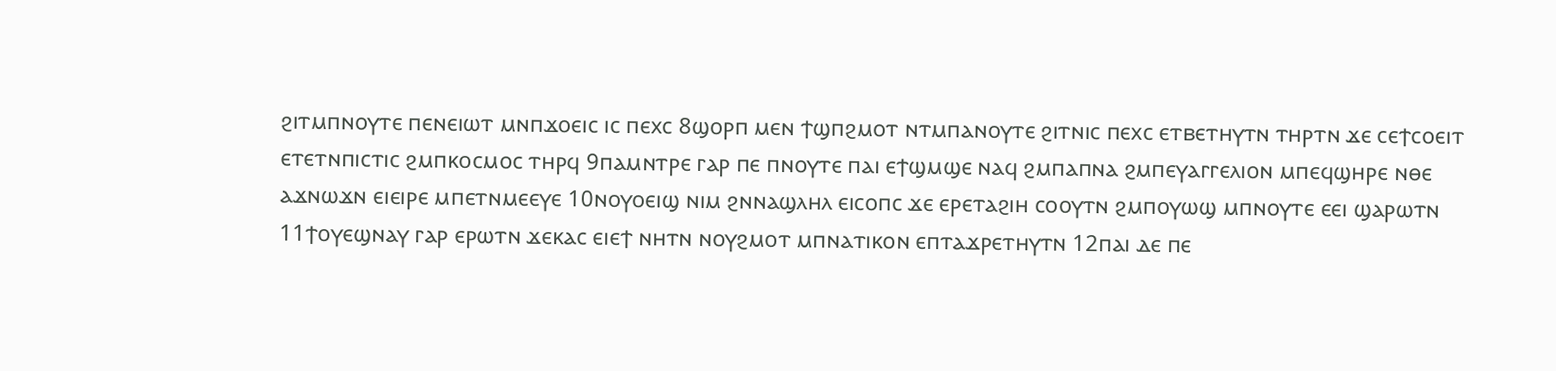ϩⲓⲧⲙⲡⲛⲟⲩⲧⲉ ⲡⲉⲛⲉⲓⲱⲧ ⲙⲛⲡϫⲟⲉⲓⲥ ⲓⲥ ⲡⲉⲭⲥ 8ϣⲟⲣⲡ ⲙⲉⲛ ϯϣⲡϩⲙⲟⲧ ⲛⲧⲙⲡⲁⲛⲟⲩⲧⲉ ϩⲓⲧⲛⲓⲥ ⲡⲉⲭⲥ ⲉⲧⲃⲉⲧⲏⲩⲧⲛ ⲧⲏⲣⲧⲛ ϫⲉ ⲥⲉϯⲥⲟⲉⲓⲧ ⲉⲧⲉⲧⲛⲡⲓⲥⲧⲓⲥ ϩⲙⲡⲕⲟⲥⲙⲟⲥ ⲧⲏⲣϥ 9ⲡⲁⲙⲛⲧⲣⲉ ⲅⲁⲣ ⲡⲉ ⲡⲛⲟⲩⲧⲉ ⲡⲁⲓ ⲉϯϣⲙϣⲉ ⲛⲁϥ ϩⲙⲡⲁⲡⲛⲁ ϩⲙⲡⲉⲩⲁⲅⲅⲉⲗⲓⲟⲛ ⲙⲡⲉϥϣⲏⲣⲉ ⲛⲑⲉ ⲁϫⲛⲱϫⲛ ⲉⲓⲉⲓⲣⲉ ⲙⲡⲉⲧⲛⲙⲉⲉⲩⲉ 10ⲛⲟⲩⲟⲉⲓϣ ⲛⲓⲙ ϩⲛⲛⲁϣⲗⲏⲗ ⲉⲓⲥⲟⲡⲥ ϫⲉ ⲉⲣⲉⲧⲁϩⲓⲏ ⲥⲟⲟⲩⲧⲛ ϩⲙⲡⲟⲩⲱϣ ⲙⲡⲛⲟⲩⲧⲉ ⲉⲉⲓ ϣⲁⲣⲱⲧⲛ 11ϯⲟⲩⲉϣⲛⲁⲩ ⲅⲁⲣ ⲉⲣⲱⲧⲛ ϫⲉⲕⲁⲥ ⲉⲓⲉϯ ⲛⲏⲧⲛ ⲛⲟⲩϩⲙⲟⲧ ⲙⲡⲛⲁⲧⲓⲕⲟⲛ ⲉⲡⲧⲁϫⲣⲉⲧⲏⲩⲧⲛ 12ⲡⲁⲓ ⲇⲉ ⲡⲉ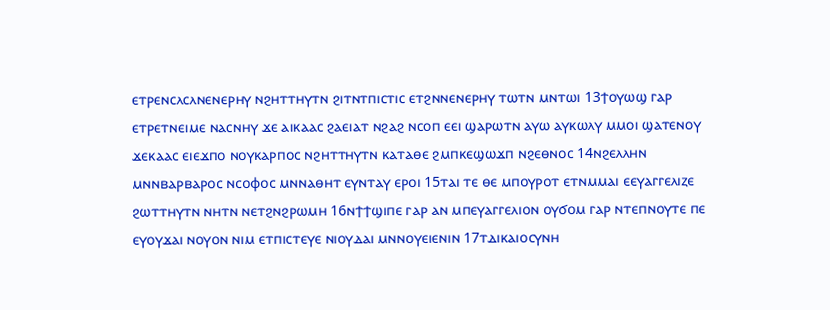ⲉⲧⲣⲉⲛⲥⲗⲥⲗⲛⲉⲛⲉⲣⲏⲩ ⲛϩⲏⲧⲧⲏⲩⲧⲛ ϩⲓⲧⲛⲧⲡⲓⲥⲧⲓⲥ ⲉⲧϩⲛⲛⲉⲛⲉⲣⲏⲩ ⲧⲱⲧⲛ ⲙⲛⲧⲱⲓ 13ϯⲟⲩⲱϣ ⲅⲁⲣ ⲉⲧⲣⲉⲧⲛⲉⲓⲙⲉ ⲛⲁⲥⲛⲏⲩ ϫⲉ ⲁⲓⲕⲁⲁⲥ ϩⲁⲉⲓⲁⲧ ⲛϩⲁϩ ⲛⲥⲟⲡ ⲉⲉⲓ ϣⲁⲣⲱⲧⲛ ⲁⲩⲱ ⲁⲩⲕⲱⲗⲩ ⲙⲙⲟⲓ ϣⲁⲧⲉⲛⲟⲩ ϫⲉⲕⲁⲁⲥ ⲉⲓⲉϫⲡⲟ ⲛⲟⲩⲕⲁⲣⲡⲟⲥ ⲛϩⲏⲧⲧⲏⲩⲧⲛ ⲕⲁⲧⲁⲑⲉ ϩⲙⲡⲕⲉϣⲱϫⲡ ⲛϩⲉⲑⲛⲟⲥ 14ⲛϩⲉⲗⲗⲏⲛ ⲙⲛⲛⲃⲁⲣⲃⲁⲣⲟⲥ ⲛⲥⲟⲫⲟⲥ ⲙⲛⲛⲁⲑⲏⲧ ⲉⲩⲛⲧⲁⲩ ⲉⲣⲟⲓ 15ⲧⲁⲓ ⲧⲉ ⲑⲉ ⲙⲡⲟⲩⲣⲟⲧ ⲉⲧⲛⲙⲙⲁⲓ ⲉⲉⲩⲁⲅⲅⲉⲗⲓⲍⲉ ϩⲱⲧⲧⲏⲩⲧⲛ ⲛⲏⲧⲛ ⲛⲉⲧϩⲛϩⲣⲱⲙⲏ 16ⲛϯϯϣⲓⲡⲉ ⲅⲁⲣ ⲁⲛ ⲙⲡⲉⲩⲁⲅⲅⲉⲗⲓⲟⲛ ⲟⲩϭⲟⲙ ⲅⲁⲣ ⲛⲧⲉⲡⲛⲟⲩⲧⲉ ⲡⲉ ⲉⲩⲟⲩϫⲁⲓ ⲛⲟⲩⲟⲛ ⲛⲓⲙ ⲉⲧⲡⲓⲥⲧⲉⲩⲉ ⲛⲓⲟⲩⲇⲁⲓ ⲙⲛⲛⲟⲩⲉⲓⲉⲛⲓⲛ 17ⲧⲇⲓⲕⲁⲓⲟⲥⲩⲛⲏ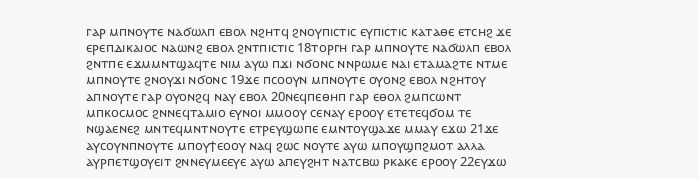ⲅⲁⲣ ⲙⲡⲛⲟⲩⲧⲉ ⲛⲁϭⲱⲗⲡ ⲉⲃⲟⲗ ⲛϩⲏⲧϥ ϩⲛⲟⲩⲡⲓⲥⲧⲓⲥ ⲉⲩⲡⲓⲥⲧⲓⲥ ⲕⲁⲧⲁⲑⲉ ⲉⲧⲥⲏϩ ϫⲉ ⲉⲣⲉⲡⲇⲓⲕⲁⲓⲟⲥ ⲛⲁⲱⲛϩ ⲉⲃⲟⲗ ϩⲛⲧⲡⲓⲥⲧⲓⲥ 18ⲧⲟⲣⲅⲏ ⲅⲁⲣ ⲙⲡⲛⲟⲩⲧⲉ ⲛⲁϭⲱⲗⲡ ⲉⲃⲟⲗ ϩⲛⲧⲡⲉ ⲉϫⲙⲙⲛⲧϣⲁϥⲧⲉ ⲛⲓⲙ ⲁⲩⲱ ⲡϫⲓ ⲛϭⲟⲛⲥ ⲛⲛⲣⲱⲙⲉ ⲛⲁⲓ ⲉⲧⲁⲙⲁϩⲧⲉ ⲛⲧⲙⲉ ⲙⲡⲛⲟⲩⲧⲉ ϩⲛⲟⲩϫⲓ ⲛϭⲟⲛⲥ 19ϫⲉ ⲡⲥⲟⲟⲩⲛ ⲙⲡⲛⲟⲩⲧⲉ ⲟⲩⲟⲛϩ ⲉⲃⲟⲗ ⲛϩⲏⲧⲟⲩ ⲁⲡⲛⲟⲩⲧⲉ ⲅⲁⲣ ⲟⲩⲟⲛϩϥ ⲛⲁⲩ ⲉⲃⲟⲗ 20ⲛⲉϥⲡⲉⲑⲏⲡ ⲅⲁⲣ ⲉⲑⲟⲗ ϩⲙⲡⲥⲱⲛⲧ ⲙⲡⲕⲟⲥⲙⲟⲥ ϩⲛⲛⲉϥⲧⲁⲙⲓⲟ ⲉⲩⲛⲟⲓ ⲙⲙⲟⲟⲩ ⲥⲉⲛⲁⲩ ⲉⲣⲟⲟⲩ ⲉⲧⲉⲧⲉϥϭⲟⲙ ⲧⲉ ⲛϣⲁⲉⲛⲉϩ ⲙⲛⲧⲉϥⲙⲛⲧⲛⲟⲩⲧⲉ ⲉⲧⲣⲉⲩϣⲱⲡⲉ ⲉⲙⲛⲧⲟⲩϣⲁϫⲉ ⲙⲙⲁⲩ ⲉϫⲱ 21ϫⲉ ⲁⲩⲥⲟⲩⲛⲡⲛⲟⲩⲧⲉ ⲙⲡⲟⲩϯⲉⲟⲟⲩ ⲛⲁϥ ϩⲱⲥ ⲛⲟⲩⲧⲉ ⲁⲩⲱ ⲙⲡⲟⲩϣⲡϩⲙⲟⲧ ⲁⲗⲗⲁ ⲁⲩⲣⲡⲉⲧϣⲟⲩⲉⲓⲧ ϩⲛⲛⲉⲩⲙⲉⲉⲩⲉ ⲁⲩⲱ ⲁⲡⲉⲩϩⲏⲧ ⲛⲁⲧⲥⲃⲱ ⲣⲕⲁⲕⲉ ⲉⲣⲟⲟⲩ 22ⲉⲩϫⲱ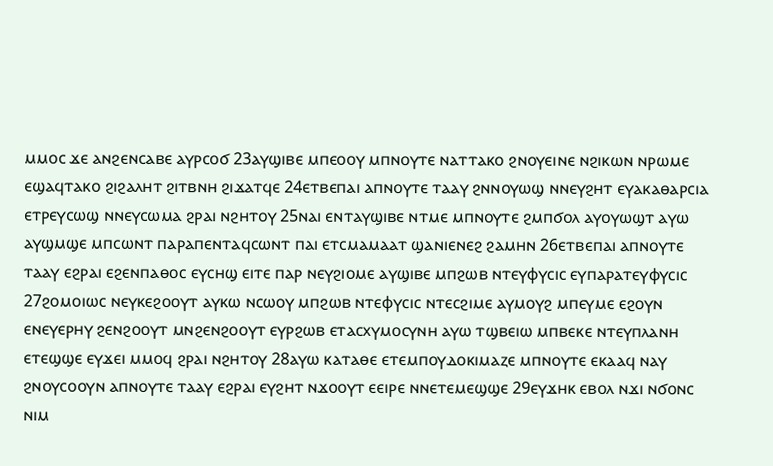ⲙⲙⲟⲥ ϫⲉ ⲁⲛϩⲉⲛⲥⲁⲃⲉ ⲁⲩⲣⲥⲟϭ 23ⲁⲩϣⲓⲃⲉ ⲙⲡⲉⲟⲟⲩ ⲙⲡⲛⲟⲩⲧⲉ ⲛⲁⲧⲧⲁⲕⲟ ϩⲛⲟⲩⲉⲓⲛⲉ ⲛϩⲓⲕⲱⲛ ⲛⲣⲱⲙⲉ ⲉϣⲁϥⲧⲁⲕⲟ ϩⲓϩⲁⲗⲏⲧ ϩⲓⲧⲃⲛⲏ ϩⲓϫⲁⲧϥⲉ 24ⲉⲧⲃⲉⲡⲁⲓ ⲁⲡⲛⲟⲩⲧⲉ ⲧⲁⲁⲩ ϩⲛⲛⲟⲩⲱϣ ⲛⲛⲉⲩϩⲏⲧ ⲉⲩⲁⲕⲁⲑⲁⲣⲥⲓⲁ ⲉⲧⲣⲉⲩⲥⲱϣ ⲛⲛⲉⲩⲥⲱⲙⲁ ϩⲣⲁⲓ ⲛϩⲏⲧⲟⲩ 25ⲛⲁⲓ ⲉⲛⲧⲁⲩϣⲓⲃⲉ ⲛⲧⲙⲉ ⲙⲡⲛⲟⲩⲧⲉ ϩⲙⲡϭⲟⲗ ⲁⲩⲟⲩⲱϣⲧ ⲁⲩⲱ ⲁⲩϣⲙϣⲉ ⲙⲡⲥⲱⲛⲧ ⲡⲁⲣⲁⲡⲉⲛⲧⲁϥⲥⲱⲛⲧ ⲡⲁⲓ ⲉⲧⲥⲙⲁⲙⲁⲁⲧ ϣⲁⲛⲓⲉⲛⲉϩ ϩⲁⲙⲏⲛ 26ⲉⲧⲃⲉⲡⲁⲓ ⲁⲡⲛⲟⲩⲧⲉ ⲧⲁⲁⲩ ⲉϩⲣⲁⲓ ⲉϩⲉⲛⲡⲁⲑⲟⲥ ⲉⲩⲥⲏϣ ⲉⲓⲧⲉ ⲡⲁⲣ ⲛⲉⲩϩⲓⲟⲙⲉ ⲁⲩϣⲓⲃⲉ ⲙⲡϩⲱⲃ ⲛⲧⲉⲩⲫⲩⲥⲓⲥ ⲉⲩⲡⲁⲣⲁⲧⲉⲩⲫⲩⲥⲓⲥ 27ϩⲟⲙⲟⲓⲱⲥ ⲛⲉⲩⲕⲉϩⲟⲟⲩⲧ ⲁⲩⲕⲱ ⲛⲥⲱⲟⲩ ⲙⲡϩⲱⲃ ⲛⲧⲉⲫⲩⲥⲓⲥ ⲛⲧⲉⲥϩⲓⲙⲉ ⲁⲩⲙⲟⲩϩ ⲙⲡⲉⲩⲙⲉ ⲉϩⲟⲩⲛ ⲉⲛⲉⲩⲉⲣⲏⲩ ϩⲉⲛϩⲟⲟⲩⲧ ⲙⲛϩⲉⲛϩⲟⲟⲩⲧ ⲉⲩⲣϩⲱⲃ ⲉⲧⲁⲥⲭⲩⲙⲟⲥⲩⲛⲏ ⲁⲩⲱ ⲧϣⲃⲉⲓⲱ ⲙⲡⲃⲉⲕⲉ ⲛⲧⲉⲩⲡⲗⲁⲛⲏ ⲉⲧⲉϣϣⲉ ⲉⲩϫⲉⲓ ⲙⲙⲟϥ ϩⲣⲁⲓ ⲛϩⲏⲧⲟⲩ 28ⲁⲩⲱ ⲕⲁⲧⲁⲑⲉ ⲉⲧⲉⲙⲡⲟⲩⲇⲟⲕⲓⲙⲁⲍⲉ ⲙⲡⲛⲟⲩⲧⲉ ⲉⲕⲁⲁϥ ⲛⲁⲩ ϩⲛⲟⲩⲥⲟⲟⲩⲛ ⲁⲡⲛⲟⲩⲧⲉ ⲧⲁⲁⲩ ⲉϩⲣⲁⲓ ⲉⲩϩⲏⲧ ⲛϫⲟⲟⲩⲧ ⲉⲉⲓⲣⲉ ⲛⲛⲉⲧⲉⲙⲉϣϣⲉ 29ⲉⲩϫⲏⲕ ⲉⲃⲟⲗ ⲛϫⲓ ⲛϭⲟⲛⲥ ⲛⲓⲙ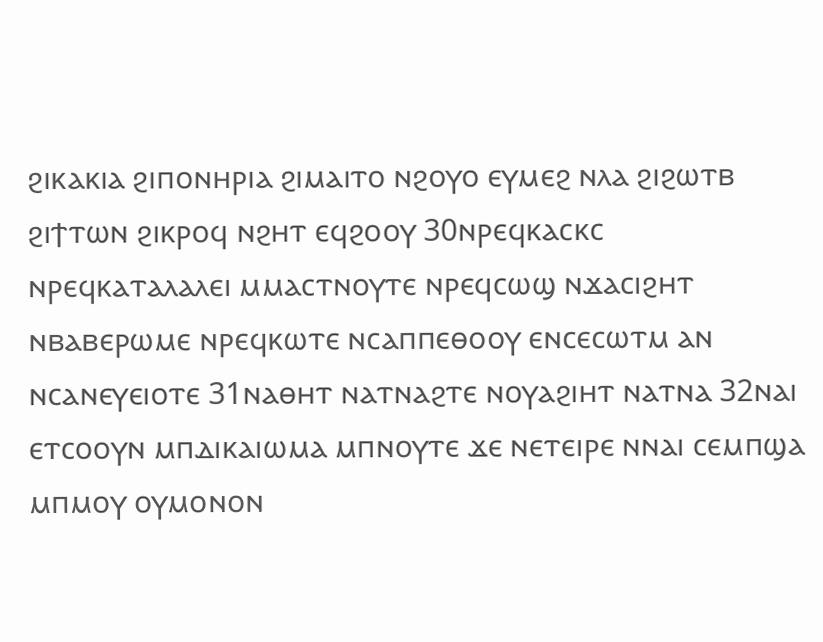ϩⲓⲕⲁⲕⲓⲁ ϩⲓⲡⲟⲛⲏⲣⲓⲁ ϩⲓⲙⲁⲓⲧⲟ ⲛϩⲟⲩⲟ ⲉⲩⲙⲉϩ ⲛⲗⲁ ϩⲓϩⲱⲧⲃ ϩⲓϯⲧⲱⲛ ϩⲓⲕⲣⲟϥ ⲛϩⲏⲧ ⲉϥϩⲟⲟⲩ 30ⲛⲣⲉϥⲕⲁⲥⲕⲥ ⲛⲣⲉϥⲕⲁⲧⲁⲗⲁⲗⲉⲓ ⲙⲙⲁⲥⲧⲛⲟⲩⲧⲉ ⲛⲣⲉϥⲥⲱϣ ⲛϫⲁⲥⲓϩⲏⲧ ⲛⲃⲁⲃⲉⲣⲱⲙⲉ ⲛⲣⲉϥⲕⲱⲧⲉ ⲛⲥⲁⲡⲡⲉⲑⲟⲟⲩ ⲉⲛⲥⲉⲥⲱⲧⲙ ⲁⲛ ⲛⲥⲁⲛⲉⲩⲉⲓⲟⲧⲉ 31ⲛⲁⲑⲏⲧ ⲛⲁⲧⲛⲁϩⲧⲉ ⲛⲟⲩⲁϩⲓⲏⲧ ⲛⲁⲧⲛⲁ 32ⲛⲁⲓ ⲉⲧⲥⲟⲟⲩⲛ ⲙⲡⲇⲓⲕⲁⲓⲱⲙⲁ ⲙⲡⲛⲟⲩⲧⲉ ϫⲉ ⲛⲉⲧⲉⲓⲣⲉ ⲛⲛⲁⲓ ⲥⲉⲙⲡϣⲁ ⲙⲡⲙⲟⲩ ⲟⲩⲙⲟⲛⲟⲛ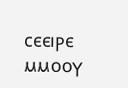ⲥⲉⲉⲓⲣⲉ ⲙⲙⲟⲟⲩ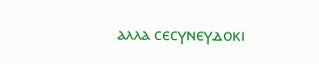ⲁⲗⲗⲁ ⲥⲉⲥⲩⲛⲉⲩⲇⲟⲕⲓ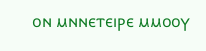ⲟⲛ ⲙⲛⲛⲉⲧⲉⲓⲣⲉ ⲙⲙⲟⲟⲩ